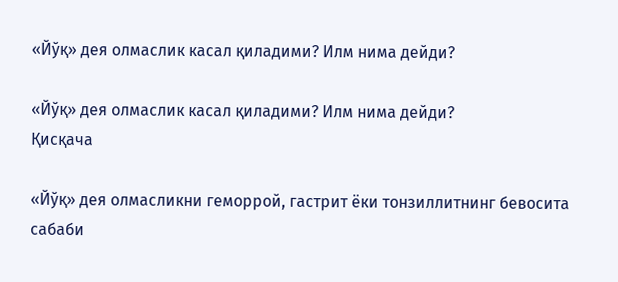«Йўқ» дея олмаслик касал қиладими? Илм нима дейди?

«Йўқ» дея олмаслик касал қиладими? Илм нима дейди?
Қисқача

«Йўқ» дея олмасликни геморрой, гастрит ёки тонзиллитнинг бевосита сабаби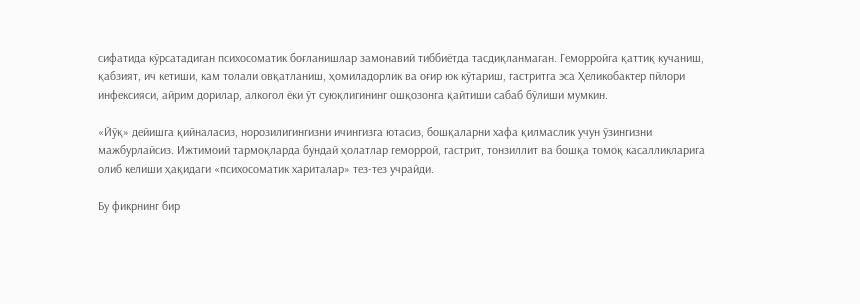сифатида кўрсатадиган психосоматик боғланишлар замонавий тиббиётда тасдиқланмаган. Геморройга қаттиқ кучаниш, қабзият, ич кетиши, кам толали овқатланиш, ҳомиладорлик ва оғир юк кўтариш, гастритга эса Ҳеликобактер пйлори инфексияси, айрим дорилар, алкогол ёки ўт суюқлигининг ошқозонга қайтиши сабаб бўлиши мумкин.

«Йўқ» дейишга қийналасиз, норозилигингизни ичингизга ютасиз, бошқаларни хафа қилмаслик учун ўзингизни мажбурлайсиз. Ижтимоий тармоқларда бундай ҳолатлар геморрой, гастрит, тонзиллит ва бошқа томоқ касалликларига олиб келиши ҳақидаги «психосоматик хариталар» тез-тез учрайди.

Бу фикрнинг бир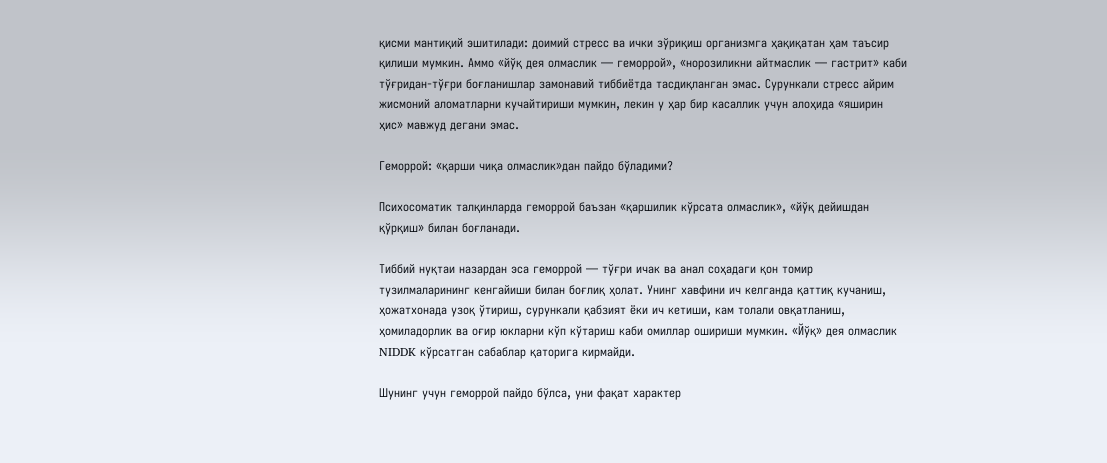қисми мантиқий эшитилади: доимий стресс ва ички зўриқиш организмга ҳақиқатан ҳам таъсир қилиши мумкин. Аммо «йўқ дея олмаслик — геморрой», «норозиликни айтмаслик — гастрит» каби тўғридан-тўғри боғланишлар замонавий тиббиётда тасдиқланган эмас. Сурункали стресс айрим жисмоний аломатларни кучайтириши мумкин, лекин у ҳар бир касаллик учун алоҳида «яширин ҳис» мавжуд дегани эмас.

Геморрой: «қарши чиқа олмаслик»дан пайдо бўладими?

Психосоматик талқинларда геморрой баъзан «қаршилик кўрсата олмаслик», «йўқ дейишдан қўрқиш» билан боғланади.

Тиббий нуқтаи назардан эса геморрой — тўғри ичак ва анал соҳадаги қон томир тузилмаларининг кенгайиши билан боғлиқ ҳолат. Унинг хавфини ич келганда қаттиқ кучаниш, ҳожатхонада узоқ ўтириш, сурункали қабзият ёки ич кетиши, кам толали овқатланиш, ҳомиладорлик ва оғир юкларни кўп кўтариш каби омиллар ошириши мумкин. «Йўқ» дея олмаслик NIDDK кўрсатган сабаблар қаторига кирмайди.

Шунинг учун геморрой пайдо бўлса, уни фақат характер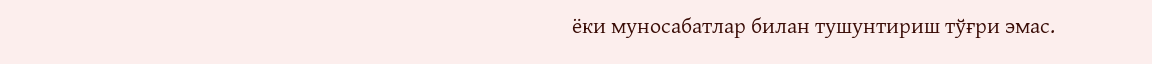ёки муносабатлар билан тушунтириш тўғри эмас.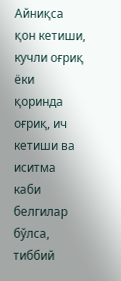Айниқса қон кетиши, кучли оғриқ ёки қоринда оғриқ, ич кетиши ва иситма каби белгилар бўлса, тиббий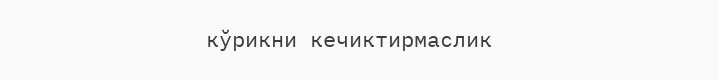кўрикни кечиктирмаслик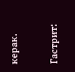керак.

Гастрит: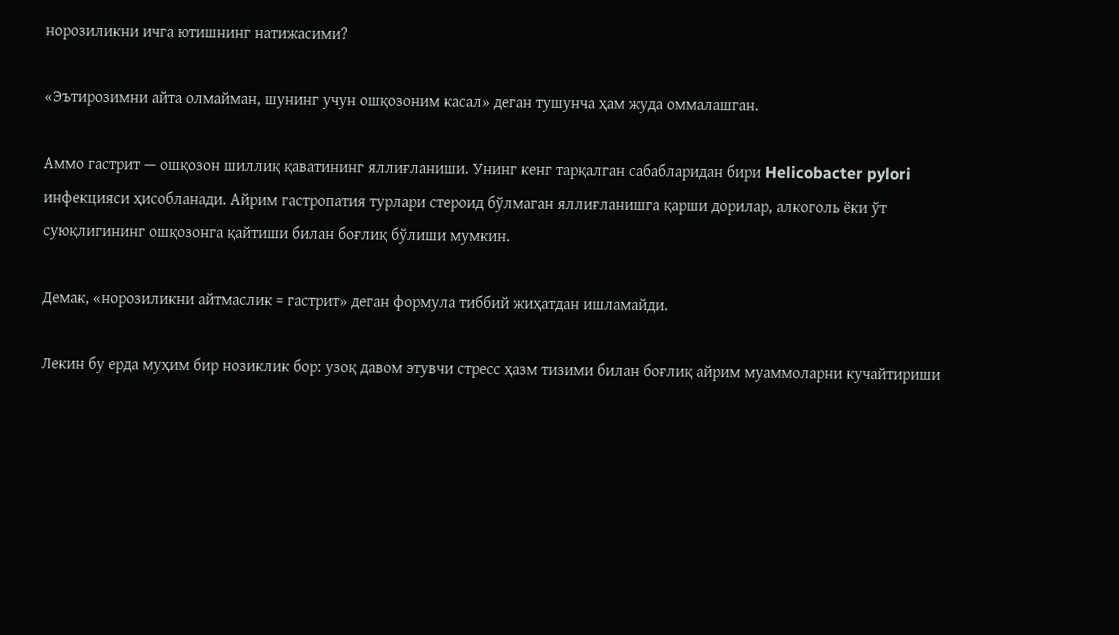норозиликни ичга ютишнинг натижасими?

«Эътирозимни айта олмайман, шунинг учун ошқозоним касал» деган тушунча ҳам жуда оммалашган.

Аммо гастрит — ошқозон шиллиқ қаватининг яллиғланиши. Унинг кенг тарқалган сабабларидан бири Helicobacter pylori инфекцияси ҳисобланади. Айрим гастропатия турлари стероид бўлмаган яллиғланишга қарши дорилар, алкоголь ёки ўт суюқлигининг ошқозонга қайтиши билан боғлиқ бўлиши мумкин.

Демак, «норозиликни айтмаслик = гастрит» деган формула тиббий жиҳатдан ишламайди.

Лекин бу ерда муҳим бир нозиклик бор: узоқ давом этувчи стресс ҳазм тизими билан боғлиқ айрим муаммоларни кучайтириши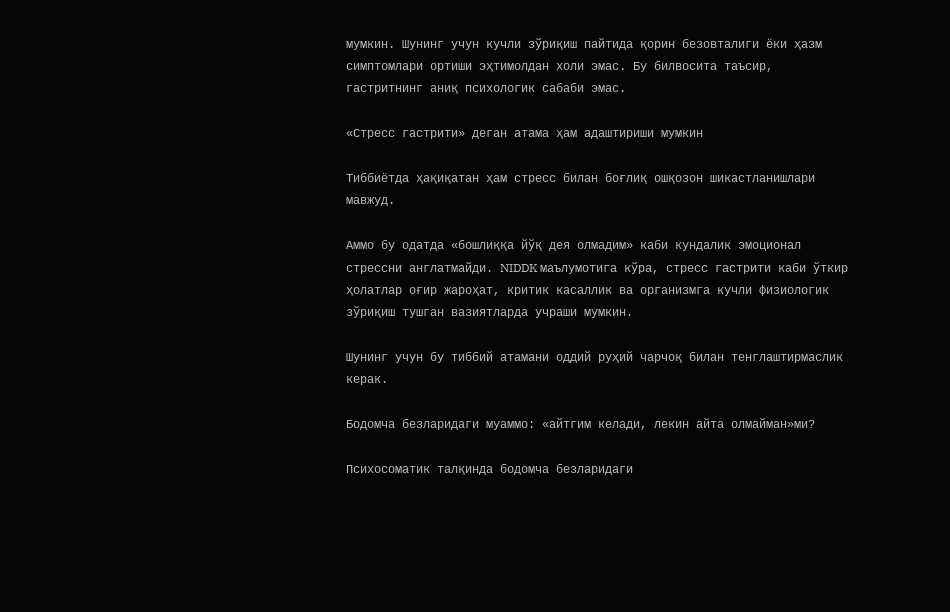мумкин. Шунинг учун кучли зўриқиш пайтида қорин безовталиги ёки ҳазм симптомлари ортиши эҳтимолдан холи эмас. Бу билвосита таъсир, гастритнинг аниқ психологик сабаби эмас.

«Стресс гастрити» деган атама ҳам адаштириши мумкин

Тиббиётда ҳақиқатан ҳам стресс билан боғлиқ ошқозон шикастланишлари мавжуд.

Аммо бу одатда «бошлиққа йўқ дея олмадим» каби кундалик эмоционал стрессни англатмайди. NIDDK маълумотига кўра, стресс гастрити каби ўткир ҳолатлар оғир жароҳат, критик касаллик ва организмга кучли физиологик зўриқиш тушган вазиятларда учраши мумкин.

Шунинг учун бу тиббий атамани оддий руҳий чарчоқ билан тенглаштирмаслик керак.

Бодомча безларидаги муаммо: «айтгим келади, лекин айта олмайман»ми?

Психосоматик талқинда бодомча безларидаги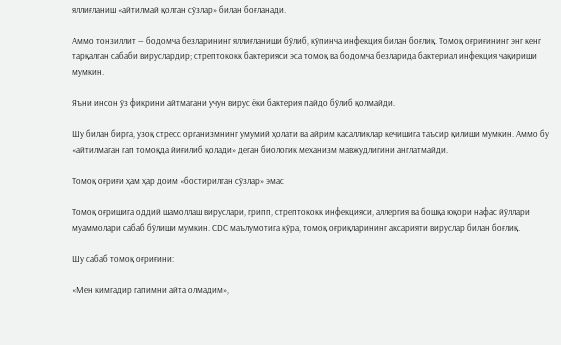яллиғланиш «айтилмай қолган сўзлар» билан боғланади.

Аммо тонзиллит — бодомча безларининг яллиғланиши бўлиб, кўпинча инфекция билан боғлиқ. Томоқ оғриғининг энг кенг тарқалган сабаби вируслардир; стрептококк бактерияси эса томоқ ва бодомча безларида бактериал инфекция чақириши мумкин.

Яъни инсон ўз фикрини айтмагани учун вирус ёки бактерия пайдо бўлиб қолмайди.

Шу билан бирга, узоқ стресс организмнинг умумий ҳолати ва айрим касалликлар кечишига таъсир қилиши мумкин. Аммо бу «айтилмаган гап томоқда йиғилиб қолади» деган биологик механизм мавжудлигини англатмайди.

Томоқ оғриғи ҳам ҳар доим «бостирилган сўзлар» эмас

Томоқ оғришига оддий шамоллаш вируслари, грипп, стрептококк инфекцияси, аллергия ва бошқа юқори нафас йўллари муаммолари сабаб бўлиши мумкин. CDC маълумотига кўра, томоқ оғриқларининг аксарияти вируслар билан боғлиқ.

Шу сабаб томоқ оғриғини:

«Мен кимгадир гапимни айта олмадим»,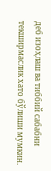деб изоҳлаш ва тиббий сабабни текширмаслик хато бўлиши мумкин.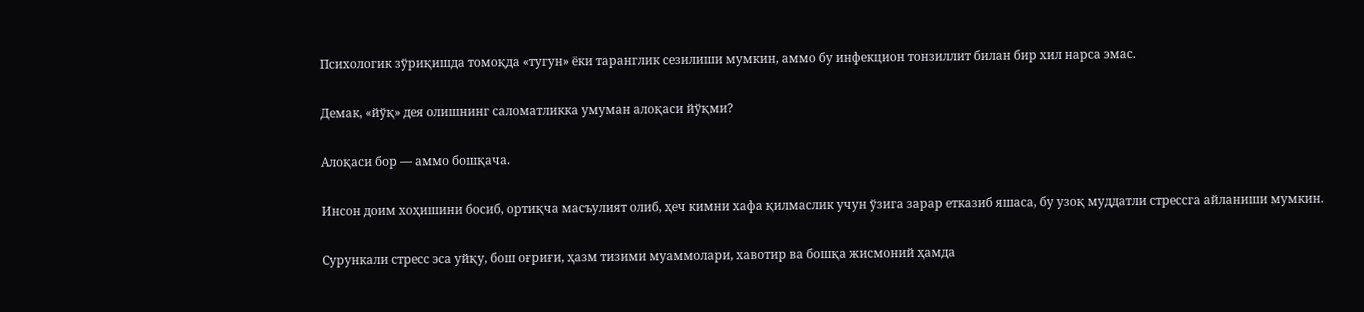Психологик зўриқишда томоқда «тугун» ёки таранглик сезилиши мумкин, аммо бу инфекцион тонзиллит билан бир хил нарса эмас.

Демак, «йўқ» дея олишнинг саломатликка умуман алоқаси йўқми?

Алоқаси бор — аммо бошқача.

Инсон доим хоҳишини босиб, ортиқча масъулият олиб, ҳеч кимни хафа қилмаслик учун ўзига зарар етказиб яшаса, бу узоқ муддатли стрессга айланиши мумкин.

Сурункали стресс эса уйқу, бош оғриғи, ҳазм тизими муаммолари, хавотир ва бошқа жисмоний ҳамда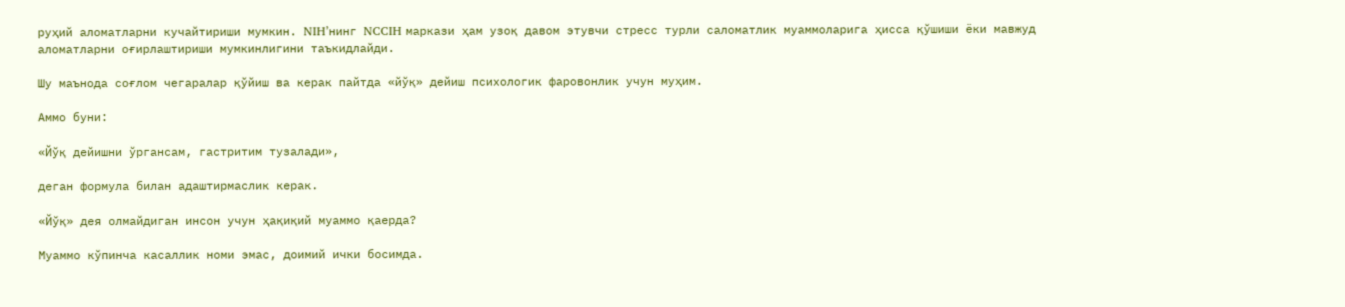руҳий аломатларни кучайтириши мумкин. NIH’нинг NCCIH маркази ҳам узоқ давом этувчи стресс турли саломатлик муаммоларига ҳисса қўшиши ёки мавжуд аломатларни оғирлаштириши мумкинлигини таъкидлайди.

Шу маънода соғлом чегаралар қўйиш ва керак пайтда «йўқ» дейиш психологик фаровонлик учун муҳим.

Аммо буни:

«Йўқ дейишни ўргансам, гастритим тузалади»,

деган формула билан адаштирмаслик керак.

«Йўқ» дея олмайдиган инсон учун ҳақиқий муаммо қаерда?

Муаммо кўпинча касаллик номи эмас, доимий ички босимда.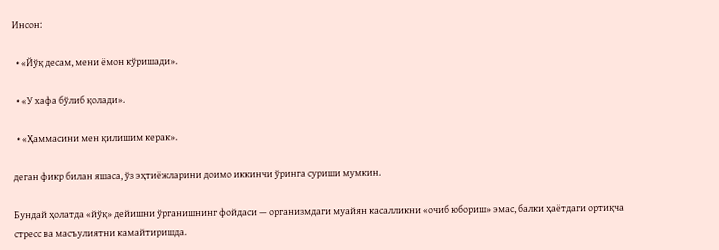Инсон:

  • «Йўқ десам, мени ёмон кўришади».

  • «У хафа бўлиб қолади».

  • «Ҳаммасини мен қилишим керак».

деган фикр билан яшаса, ўз эҳтиёжларини доимо иккинчи ўринга суриши мумкин.

Бундай ҳолатда «йўқ» дейишни ўрганишнинг фойдаси — организмдаги муайян касалликни «очиб юбориш» эмас, балки ҳаётдаги ортиқча стресс ва масъулиятни камайтиришда.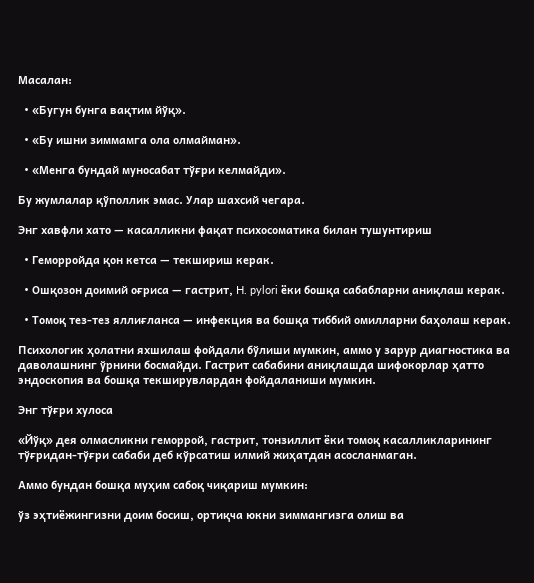Масалан:

  • «Бугун бунга вақтим йўқ».

  • «Бу ишни зиммамга ола олмайман».

  • «Менга бундай муносабат тўғри келмайди».

Бу жумлалар қўполлик эмас. Улар шахсий чегара.

Энг хавфли хато — касалликни фақат психосоматика билан тушунтириш

  • Геморройда қон кетса — текшириш керак.

  • Ошқозон доимий оғриса — гастрит, H. pylori ёки бошқа сабабларни аниқлаш керак.

  • Томоқ тез-тез яллиғланса — инфекция ва бошқа тиббий омилларни баҳолаш керак.

Психологик ҳолатни яхшилаш фойдали бўлиши мумкин, аммо у зарур диагностика ва даволашнинг ўрнини босмайди. Гастрит сабабини аниқлашда шифокорлар ҳатто эндоскопия ва бошқа текширувлардан фойдаланиши мумкин.

Энг тўғри хулоса

«Йўқ» дея олмасликни геморрой, гастрит, тонзиллит ёки томоқ касалликларининг тўғридан-тўғри сабаби деб кўрсатиш илмий жиҳатдан асосланмаган.

Аммо бундан бошқа муҳим сабоқ чиқариш мумкин:

ўз эҳтиёжингизни доим босиш, ортиқча юкни зиммангизга олиш ва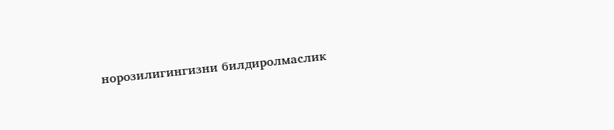норозилигингизни билдиролмаслик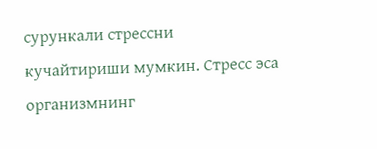сурункали стрессни кучайтириши мумкин. Стресс эса организмнинг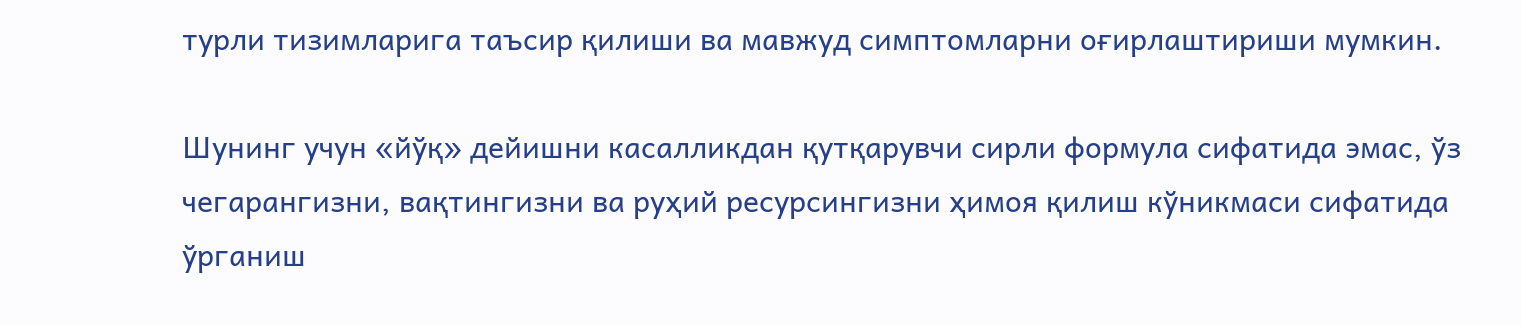турли тизимларига таъсир қилиши ва мавжуд симптомларни оғирлаштириши мумкин.

Шунинг учун «йўқ» дейишни касалликдан қутқарувчи сирли формула сифатида эмас, ўз чегарангизни, вақтингизни ва руҳий ресурсингизни ҳимоя қилиш кўникмаси сифатида ўрганиш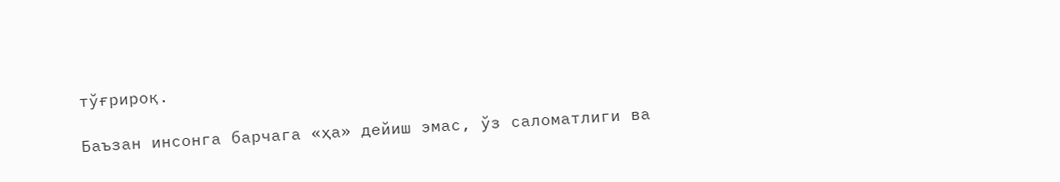тўғрироқ.

Баъзан инсонга барчага «ҳа» дейиш эмас, ўз саломатлиги ва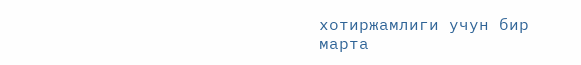хотиржамлиги учун бир марта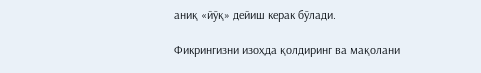аниқ «йўқ» дейиш керак бўлади.

Фикрингизни изоҳда қолдиринг ва мақолани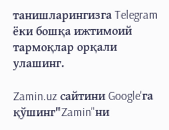танишларингизга Telegram ёки бошқа ижтимоий тармоқлар орқали улашинг.

Zamin.uz сайтини Google'га қўшинг"Zamin"ни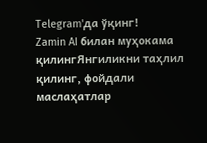Telegram'да ўқинг!
Zamin AI билан муҳокама қилингЯнгиликни таҳлил қилинг, фойдали маслаҳатлар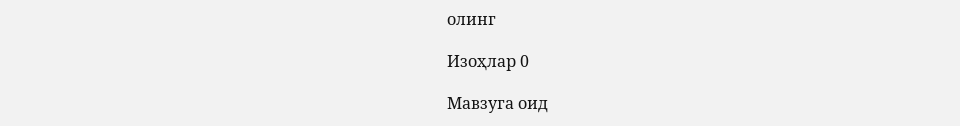олинг

Изоҳлар 0

Мавзуга оид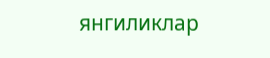янгиликлар